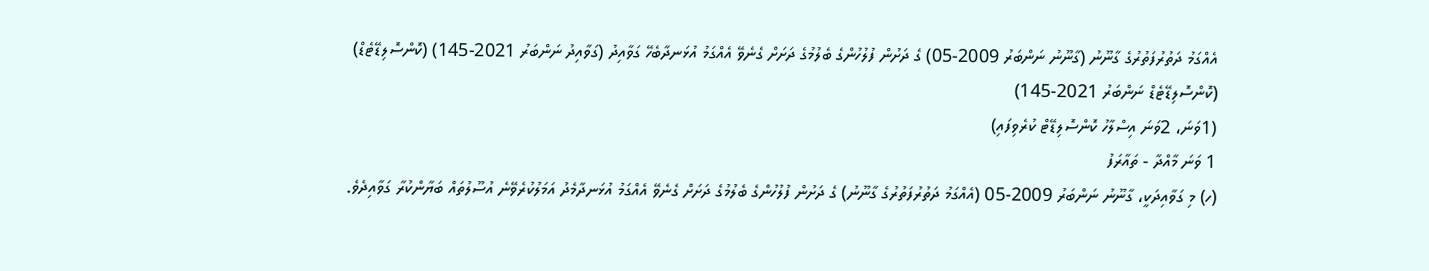އެއްގަމު ދަތުރުފަތުރުގެ ގާނޫނު (ގާނޫނު ނަންބަރު 2009-05) ގެ ދަށުން ފުލުހުންގެ ބެލުމުގެ ދަށަށް ގެނެވޭ އެއްގަމު އުޅަނދާބެހޭ ގަވާއިދު (ގަވާއިދު ނަންބަރު 2021-145) (ކޮންސޮލިޑޭޓެޑް)
(ކޮންސޮލިޑޭޓެޑް ނަންބަރު 2021-145)
(1ވަނަ، 2ވަނަ އިސްލާހު ކޮންސޮލިޑޭޓް ކުރެވިފައި)
1 ވަނަ މާއްދާ - ތައާރަފު
(ހ) މި ގަވާއިދަކީ، ގާނޫނު ނަންބަރު 2009-05 (އެއްގަމު ދަތުރުފަތުރުގެ ގާނޫނު) ގެ ދަށުން ފުލުހުންގެ ބެލުމުގެ ދަށަށް ގެނެވޭ އެއްގަމު އުޅަނދާމެދު އަމަލުކުރެވޭނެ އުސޫލުތައް ބަޔާންކުރާ ގަވާއިދެވެ.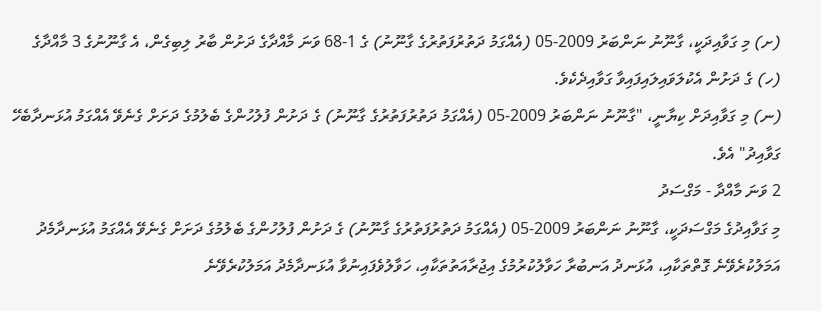(ށ) މި ގަވާއިދަކީ، ގާނޫނު ނަންބަރު 2009-05 (އެއްގަމު ދަތުރުފަތުރުގެ ގާނޫނު) ގެ 1-68 ވަނަ މާއްދާގެ ދަށުން ބާރު ލިބިގެން، އެ ގާނޫނުގެ 3 މާއްދާގެ (ހ) ގެ ދަށުން އެކުލަވައިލައިފައިވާ ގަވާއިދެކެވެ.
(ނ) މި ގަވާއިދަށް ކިޔާނީ، "ގާނޫނު ނަންބަރު 2009-05 (އެއްގަމު ދަތުރުފަތުރުގެ ގާނޫނު) ގެ ދަށުން ފުލުހުންގެ ބެލުމުގެ ދަށަށް ގެނެވޭ އެއްގަމު އުޅަނދާބެހޭ ގަވާއިދު" އެވެ.
2 ވަނަ މާއްދާ - މަގްސަދު
މި ގަވާއިދުގެ މަގްސަދަކީ، ގާނޫނު ނަންބަރު 2009-05 (އެއްގަމު ދަތުރުފަތުރުގެ ގާނޫނު) ގެ ދަށުން ފުލުހުންގެ ބެލުމުގެ ދަށަށް ގެނެވޭ އެއްގަމު އުޅަނދާމެދު އަމަލުކުރެވޭނެ ގޮތްތަކާއި، އުޅަނދު އަނބުރާ ހަވާލުކުރުމުގެ އިޖުރާއަތުތަކާއި، ހަވާލުވެފައިނުވާ އުޅަނދާމެދު އަމަލުކުރެވޭނެ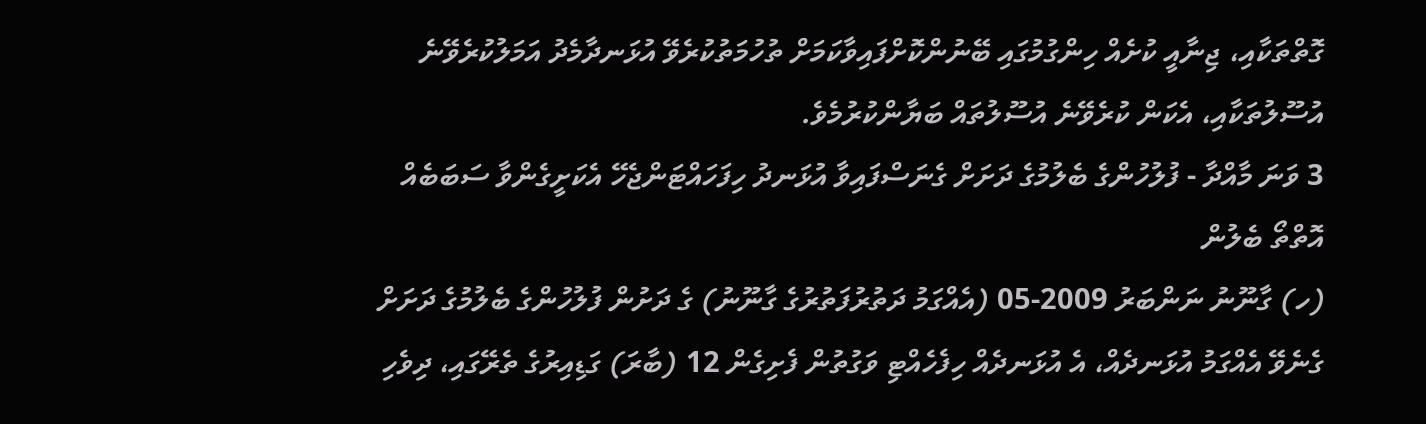ގޮތްތަކާއި، ޖިނާއީ ކުށެއް ހިންގުމުގައި ބޭނުންކޮށްފައިވާކަމަށް ތުހުމަތުކުރެވޭ އުޅަނދާމެދު އަމަލުކުރެވޭނެ އުސޫލުތަކާއި، އެކަން ކުރެވޭނެ އުސޫލުތައް ބަޔާންކުރުމެވެ.
3 ވަނަ މާއްދާ - ފުލުހުންގެ ބެލުމުގެ ދަށަށް ގެނަސްފައިވާ އުޅަނދު ހިފަހައްޓަންޖެހޭ އެކަށީގެންވާ ސަބަބެއް އޮތްތޯ ބެލުން
(ހ) ގާނޫނު ނަންބަރު 2009-05 (އެއްގަމު ދަތުރުފަތުރުގެ ގާނޫނު) ގެ ދަށުން ފުލުހުންގެ ބެލުމުގެ ދަށަށް ގެނެވޭ އެއްގަމު އުޅަނދެއް، އެ އުޅަނދެއް ހިފެހެއްޓި ވަގުތުން ފެށިގެން 12 (ބާރަ) ގަޑިއިރުގެ ތެރޭގައި، ދިވެހި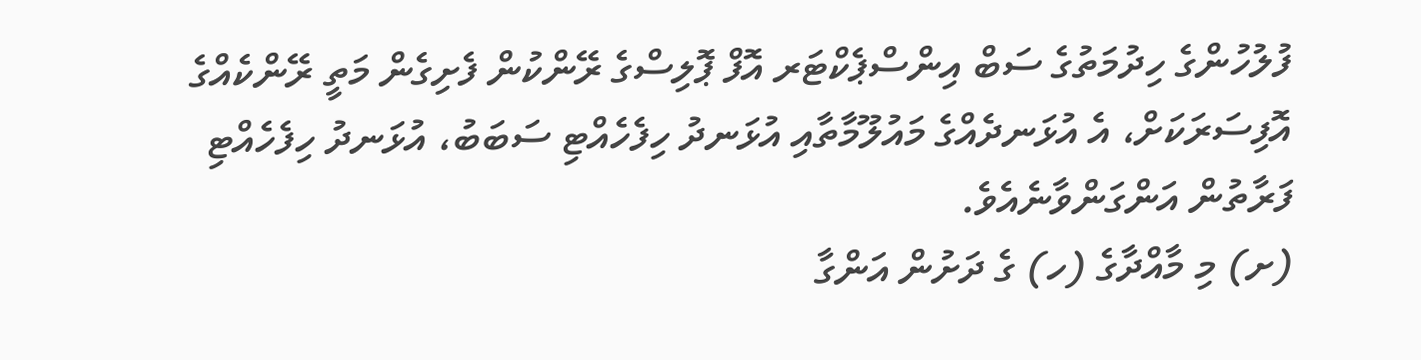ފުލުހުންގެ ހިދުމަތުގެ ސަބް އިންސްޕެކްޓަރ އޮފް ޕޮލިސްގެ ރޭންކުން ފެށިގެން މަތީ ރޭންކެއްގެ އޮފިސަރަކަށް، އެ އުޅަނދެއްގެ މައުލޫމާތާއި އުޅަނދު ހިފެހެއްޓި ސަބަބު، އުޅަނދު ހިފެހެއްޓި ފަރާތުން އަންގަންވާނެއެވެ.
(ށ) މި މާއްދާގެ (ހ) ގެ ދަށުން އަންގާ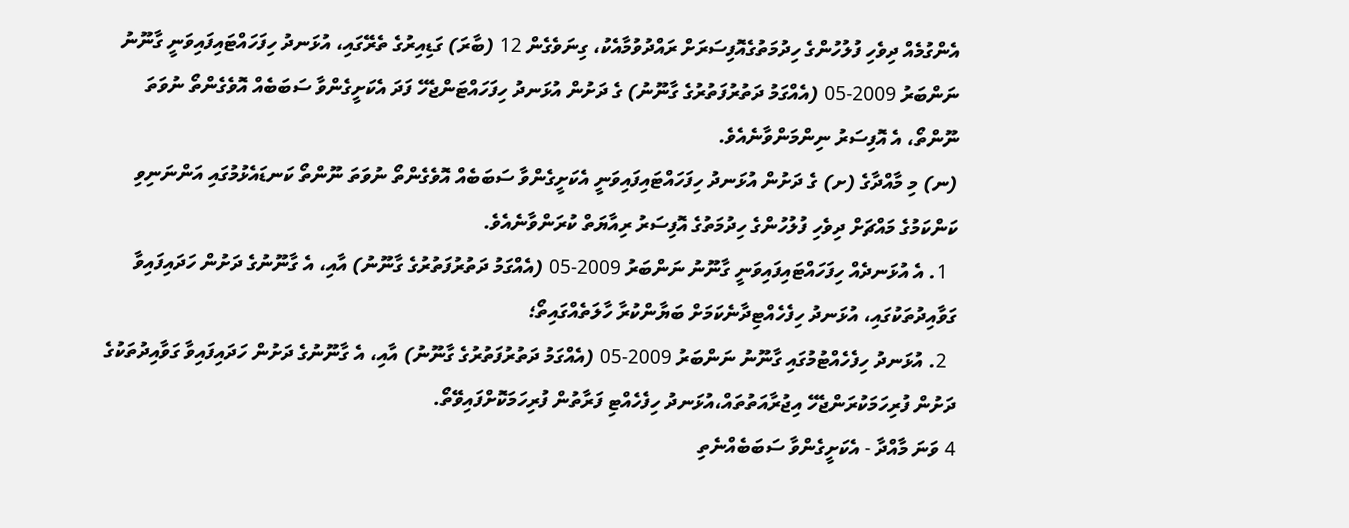އެންގުމެއް ދިވެހި ފުލުހުންގެ ހިދުމަތުގެއޮފިސަރަށް ރައްދުވުމާއެކު، ގިނަވެގެން 12 (ބާރަ) ގަޑިއިރުގެ ތެރޭގައި، އުޅަނދު ހިފަހައްޓައިފައިވަނީ ގާނޫނު ނަންބަރު 2009-05 (އެއްގަމު ދަތުރުފަތުރުގެ ގާނޫނު) ގެ ދަށުން އުޅަނދު ހިފަހައްޓަންޖެހޭ ފަދަ އެކަށީގެންވާ ސަބަބެއް އޮވެގެންތޯ ނުވަތަ ނޫންތޯ، އެ އޮފިސަރު ނިންމަންވާނެއެވެ.
(ނ) މި މާއްދާގެ (ށ) ގެ ދަށުން އުޅަނދު ހިފަހައްޓައިފައިވަނީ އެކަށީގެންވާ ސަބަބެއް އޮވެގެންތޯ ނުވަތަ ނޫންތޯ ކަނޑައެޅުމުގައި އަންނަނިވި ކަންކަމުގެ މައްޗަށް ދިވެހި ފުލުހުންގެ ހިދުމަތުގެ އޮފިސަރު ރިއާޔަތް ކުރަންވާނެއެވެ.
  1. އެ އުޅަނދެއް ހިފަހައްޓައިފައިވަނީ ގާނޫނު ނަންބަރު 2009-05 (އެއްގަމު ދަތުރުފަތުރުގެ ގާނޫނު) އާއި، އެ ގާނޫނުގެ ދަށުން ހަދައިފައިވާ ގަވާއިދުތަކުގައި، އުޅަނދު ހިފެހެއްޓިދާނެކަމަށް ބަޔާންކުރާ ހާލަތެއްގައިތޯ؛
  2. އުޅަނދު ހިފެހެއްޓުމުގައި ގާނޫނު ނަންބަރު 2009-05 (އެއްގަމު ދަތުރުފަތުރުގެ ގާނޫނު) އާއި، އެ ގާނޫނުގެ ދަށުން ހަދައިފައިވާ ގަވާއިދުތަކުގެ ދަށުން ފުރިހަމަކުރަންޖެހޭ އިޖުރާއަތުތައް،އުޅަނދު ހިފެހެއްޓި ފަރާތުން ފުރިހަމަކޮށްފައިވޭތޯ.
4 ވަނަ މާއްދާ - އެކަށީގެންވާ ސަބަބެއްނެތި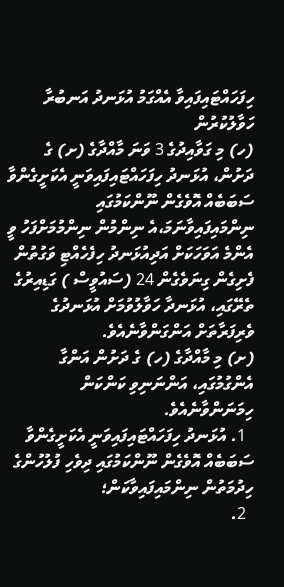ހިފަހައްޓައިފައިވާ އެއްގަމު އުޅަނދު އަނބުރާ ހަވާލުކުރުން
(ހ) މި ގަވާއިދުގެ 3 ވަނަ މާއްދާގެ (ށ) ގެ ދަށުން، އުޅަނދު ހިފަހައްޓައިފައިވަނީ އެކަށީގެންވާ ސަބަބެއް އޮވެގެން ނޫންކަމުގައި ނިންމައިފައިވާނަމަ،އެ ނިންމުން ނިންމުމަށްފަހު ވީ އެންމެ އަވަހަކަށް އަދިއުޅަނދު ހިފެހެއްޓި ވަގުތުން ފެށިގެން ގިނަވެގެން 24 (ސައުވީސް ) ގަޑިއިރުގެ ތެރޭގައި، އުޅަނދާ ހަވާލުވުމަށް އުޅަނދުގެ ވެރިފަރާތަށް އަންގަންވާނެއެވެ.
(ށ) މި މާއްދާގެ (ހ) ގެ ދަށުން އަންގާ އެންގުމުގައި، އަންނަނިވި ކަންކަން ހިމަނަންވާނެއެވެ.
  1. އުޅަނދު ހިފަހައްޓައިފައިވަނީ އެކަށީގެންވާ ސަބަބެއް އޮވެގެން ނޫންކަމުގައި ދިވެހި ފުލުހުންގެ ހިދުމަތުން ނިންމައިފައިވާކަން؛
  2.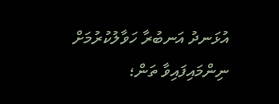އުޅަނދު އަނބުރާ ހަވާލުކުރުމަށް ނިންމައިފައިވާ ތަން؛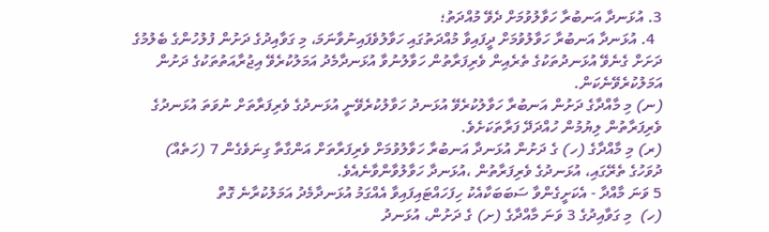3. އުޅަނދާ އަނބުރާ ހަވާލުވުމަށް ދެވޭ މުއްދަތު؛
  4. އުޅަނދާ އަނބުރާ ހަވާލުވުމަށް ދީފައިވާ މުއްދަތުގައި ހަވާލުވެފައިނުވާނަމަ، މި ގަވާއިދުގެ ދަށުން ފުލުހުންގެ ބެލުމުގެ ދަށަށް ގެނެވޭ އުޅަނދުތަކުގެ ތެރެއިން ވެރިފަރާތުން ހަވާލުނުވާ އުޅަނދާމެދު އަމަލުކުރެވޭ އިޖުރާއަތުތަކުގެ ދަށުން އަމަލުކުރެވޭނެކަން.
(ނ) މި މާއްދާގެ ދަށުން އަނބުރާ ހަވާލުކުރެވޭ އުޅަނދު ހަވާލުކުރެވޭނީ އުޅަނދުގެ ވެރިފަރާތަށް ނުވަތަ އުޅަނދުގެ ވެރިފަރާތުން ލިޔުމުން ހުއްދަދޭ ފަރާތަކަށެވެ.
(ރ) މި މާއްދާގެ (ހ) ގެ ދަށުން އުޅަނދާ އަނބުރާ ހަވާލުވުމަށް ވެރިފަރާތަށް އަންގާތާ ގިނަވެގެން 7 (ހަތެއް) ދުވަހުގެ ތެރޭގައި، އުޅަނދުގެ ވެރިފަރާތުން ،އުޅަނދާ ހަވާލުވާންވާނެއެވެ.
5 ވަނަ މާއްދާ - އެކަށީގެންވާ ސަބަބަކާއެކު ހިފަހައްޓައިފައިވާ އެއްގަމު އުޅަނދާމެދު އަމަލުކުރާނެ ގޮތް
(ހ)  މި ގަވާއިދުގެ 3 ވަނަ މާއްދާގެ (ށ) ގެ ދަށުން، އުޅަނދު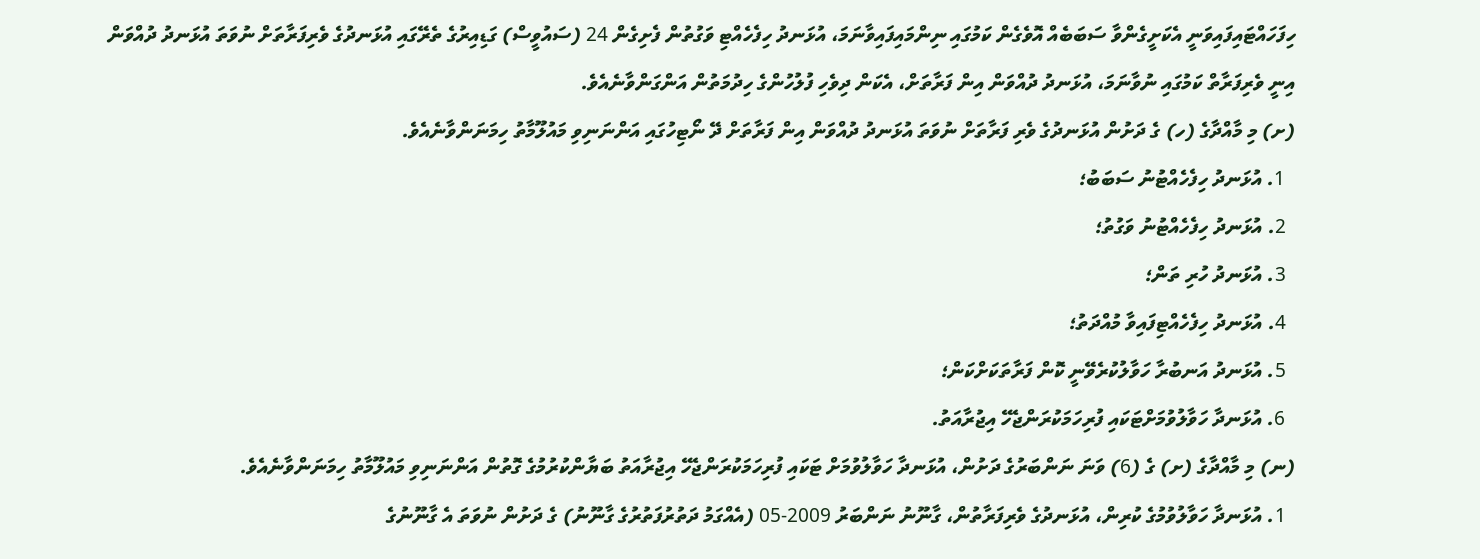ހިފަހައްޓައިފައިވަނީ އެކަށީގެންވާ ސަބަބެއް އޮވެގެން ކަމުގައި ނިންމައިފައިވާނަމަ، އުޅަނދު ހިފެހެއްޓި ވަގުތުން ފެށިގެން 24 (ސައުވީސް) ގަޑިއިރުގެ ތެރޭގައި އުޅަނދުގެ ވެރިފަރާތަށް ނުވަތަ އުޅަނދު ދުއްވަން އިނީ ވެރިފަރާތް ކަމުގައި ނުވާނަމަ، އުޅަނދު ދުއްވަން އިން ފަރާތަށް، އެކަން ދިވެހި ފުލުހުންގެ ހިދުމަތުން އަންގަންވާނެއެވެ.
(ށ) މި މާއްދާގެ (ހ) ގެ ދަށުން އުޅަނދުގެ ވެރި ފަރާތަށް ނުވަތަ އުޅަނދު ދުއްވަން އިން ފަރާތަށް ދޭ ނޯޓިހުގައި އަންނަނިވި މައުލޫމާތު ހިމަނަންވާނެއެވެ.
  1. އުޅަނދު ހިފެހެއްޓުނު ސަބަބު؛
  2. އުޅަނދު ހިފެހެއްޓުނު ވަގުތު؛
  3. އުޅަނދު ހުރި ތަން؛
  4. އުޅަނދު ހިފެހެއްޓިފައިވާ މުއްދަތު؛
  5. އުޅަނދު އަނބުރާ ހަވާލުކުރެވޭނީ ކޮން ފަރާތަކަށްކަން؛
  6. އުޅަނދާ ހަވާލުވުމަށްޓަކައި ފުރިހަމަކުރަންޖެހޭ އިޖުރާއަތު.
(ނ) މި މާއްދާގެ (ށ) ގެ (6) ވަނަ ނަންބަރުގެ ދަށުން، އުޅަނދާ ހަވާލުވުމަށް ޓަކައި ފުރިހަމަކުރަންޖެހޭ އިޖުރާއަތު ބަޔާންކުރުމުގެ ގޮތުން އަންނަނިވި މައުލޫމާތު ހިމަނަންވާނެއެވެ.
  1. އުޅަނދާ ހަވާލުވުމުގެ ކުރިން، އުޅަނދުގެ ވެރިފަރާތުން، ގާނޫނު ނަންބަރު 2009-05 (އެއްގަމު ދަތުރުފަތުރުގެ ގާނޫނު) ގެ ދަށުން ނުވަތަ އެ ގާނޫނުގެ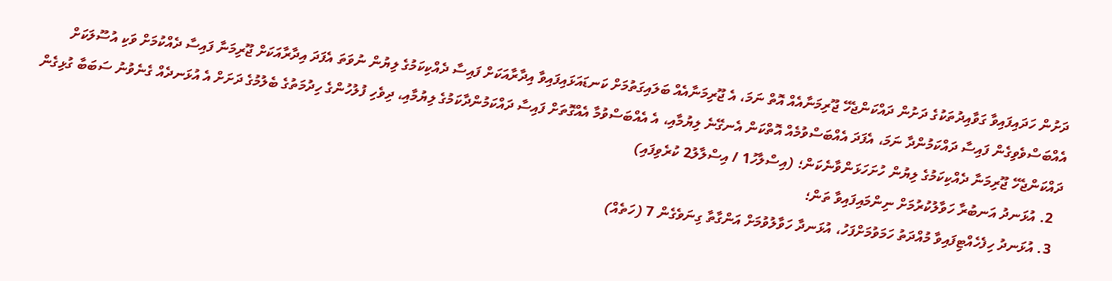ދަށުން ހަދައިފައިވާ ގަވާއިދުތަކުގެ ދަށުން ދައްކަންޖެހޭ ޖޫރިމަނާއެއް އޮތް ނަމަ، އެ ޖޫރިމަނާއެއް ބަލައިގަތުމަށް ކަނޑައަޅައިފައިވާ އިދާރާއަކަށް ފައިސާ ދެއްކިކަމުގެ ލިޔުން ނުވަތަ އެފަދަ އިދާރާއަކަށް ޖޫރިމަނާ ފައިސާ ދެއްކުމަށް ވަކި އުސޫލަކަށް އެއްބަސްވެވިގެން ފައިސާ ދައްކަމުންދާ ނަމަ، އެފަދަ އެއްބަސްވުމެއް އޮތްކަން އެނގޭނެ ލިޔުމާއި، އެ އެއްބަސްވުމާ އެއްގޮތަށް ފައިސާ ދައްކަމުންދާކަމުގެ ލިޔުމާއި، ދިވެހި ފުލުހުންގެ ހިދުމަތުގެ ބެލުމުގެ ދަށަށް އެ އުޅަނދެއް ގެނެވުނު ސަބަބާ ގުޅިގެން ދައްކަންޖެހޭ ޖޫރިމަނާ ދެއްކިކަމުގެ ލިޔުން ހުށަހަޅަންވާނެކަން؛ (އިސްލާހު1 / އިސްލާލު2 ކުރެވިފައި)
  2. އުޅަނދު އަނބުރާ ހަވާލުކުރުމަށް ނިންމައިފައިވާ ތަން؛
  3. އުޅަނދު ހިފެހެއްޓިފައިވާ މުއްދަތު ހަމަވުމަށްފަހު، އުޅަނދާ ހަވާލުވުމަށް އަންގާތާ ގިނަވެގެން 7 (ހަތެއް)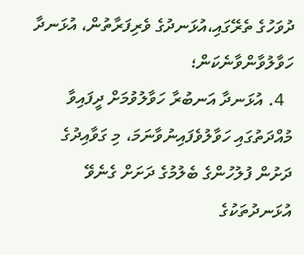ދުވަހުގެ ތެރޭގައި،އުޅަނދުގެ ވެރިފަރާތުން، އުޅަނދާ ހަވާލުވާންވާނެކަން؛
  4. އުޅަނދާ އަނބުރާ ހަވާލުވުމަށް ދީފައިވާ މުއްދަތުގައި ހަވާލުވެފައިނުވާނަމަ، މި ގަވާއިދުގެ ދަށުން ފުލުހުންގެ ބެލުމުގެ ދަށަށް ގެނެވޭ އުޅަނދުތަކުގެ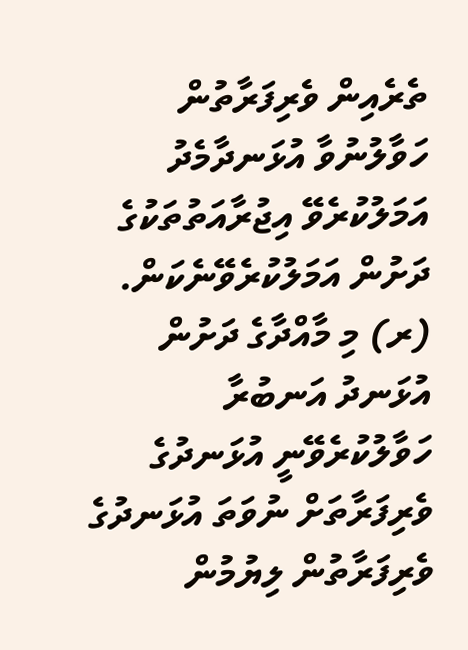ތެރެއިން ވެރިފަރާތުން ހަވާލުނުވާ އުޅަނދާމެދު އަމަލުކުރެވޭ އިޖުރާއަތުތަކުގެ ދަށުން އަމަލުކުރެވޭނެކަން.
(ރ) މި މާއްދާގެ ދަށުން އުޅަނދު އަނބުރާ ހަވާލުކުރެވޭނީ އުޅަނދުގެ ވެރިފަރާތަށް ނުވަތަ އުޅަނދުގެ ވެރިފަރާތުން ލިޔުމުން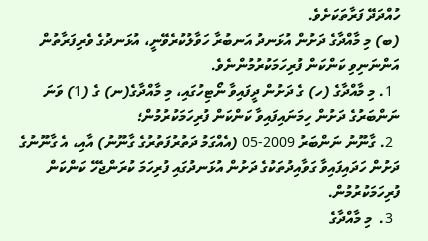ހުއްދަދޭ ފަރާތަކަށެވެ.
(ބ) މި މާއްދާގެ ދަށުން އުޅަނދު އަނބުރާ ހަވާލުކުރެވޭނީ، އުޅަނދުގެ ވެރިފަރާތުން އަންނަނިވި ކަންކަން ފުރިހަމަކުރުމުންނެވެ.
  1. މި މާއްދާގެ (ހ) ގެ ދަށުން ދީފައިވާ ނޯޓިހުގައި، މި މާއްދާގެ(ނ) ގެ (1) ވަނަ ނަންބަރުގެ ދަށުން ހިމަނައިފައިވާ ކަންކަން ފުރިހަމަކުރުމުން؛
  2. ގާނޫނު ނަންބަރު 2009-05 (އެއްގަމު ދަތުރުފަތުރުގެ ގާނޫނު) އާއި، އެ ގާނޫނުގެ ދަށުން ހަދައިފައިވާ ގަވާއިދުތަކުގެ ދަށުން އުޅަނދުގައި ފުރިހަމަ ކުރަންޖެހޭ ކަންކަން ފުރިހަމަކުރުމުން.
  3.  މި މާއްދާގެ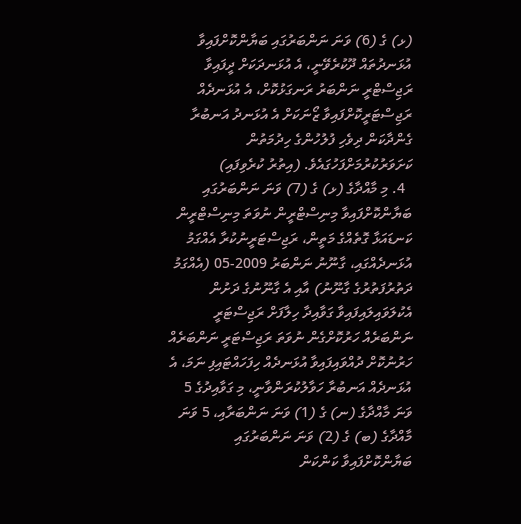(ޅ) ގެ (6) ވަނަ ނަންބަރުގައި ބަޔާންކޮށްފައިވާ އުޅަނދުތައް ދޫކުރެވޭނީ، އެ އުޅަނދަކަށް ދީފައިވާ ރަޖިސްޓްރީ ނަންބަރު ރަނގަޅުކޮށް، އެ އުޅަނދެއް ރަޖިސްޓަރީކޮށްފައިވާ ޒޯނަކަށް އެ އުޅަނދު އަނބުރާ ގެންދާކަން ދިވެހި ފުލުހުންގެ ހިދުމަތުން ކަށަވަރުކުރުމަށްފަހުގައެވެ. (އިތުރު ކުރެވިފައި)
  4. މި މާއްދާގެ (ޅ) ގެ (7) ވަނަ ނަންބަރުގައި ބަޔާންކޮށްފައިވާ މިނިސްޓްރީން ނުވަތަ މިނިސްޓްރީން ކަނޑައަޅާ ގޮތެއްގެ މަތީން، ރަޖިސްޓަރީނުކުރާ އެއްގަމު އުޅަނދެއްގައި، ގާނޫނު ނަންބަރު 2009-05 (އެއްގަމު ދަތުރުފަތުރުގެ ގާނޫނު) އާއި އެ ގާނޫނުގެ ދަށުން އެކުލަވައިލައިފައިވާ ގަވާއިދާ ހިލާފަށް ރަޖިސްޓަރީ ނަންބަރެއް ހަރުކޮށްގެން ނުވަތަ ރަޖިސްޓަރީ ނަންބަރެއް ހަރުނުކޮށް ދުއްވައިފައިވާ އުޅަނދެއް ހިފަހައްޓައިފި ނަމަ، އެ އުޅަނދެއް އަނބުރާ ހަވާލުކުރަންވާނީ، މި ގަވާއިދުގެ 5 ވަނަ މާއްދާގެ (ނ) ގެ (1) ވަނަ ނަންބަރާއި، 5 ވަނަ މާއްދާގެ (ބ) ގެ (2) ވަނަ ނަންބަރުގައި ބަޔާންކޮށްފައިވާ ކަންކަން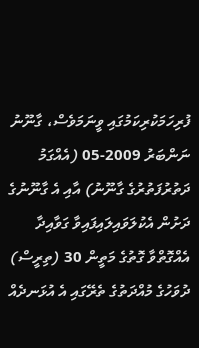ފުރިހަމަކުރިކަމުގައި ވީނަމަވެސް، ގާނޫނު ނަންބަރު 2009-05 (އެއްގަމު ދަތުރުފަތުރުގެ ގާނޫނު) އާއި އެ ގާނޫނުގެ ދަށުން އެކުލަވައިލައިފައިވާ ގަވާއިދާ އެއްގޮތްވާ ގޮތުގެ މަތީން 30 (ތިރީސް) ދުވަހުގެ މުއްދަތުގެ ތެރޭގައި އެ އުޅަނދެއް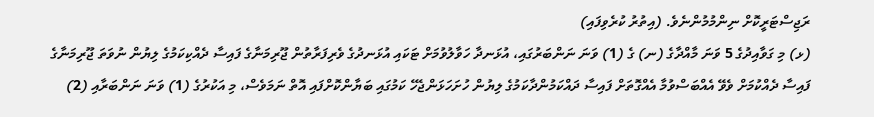ރަޖިސްޓަރީކޮށް ނިންމުމުންނެވެ. (އިތުރު ކުރެވިފައި)
(ޅ) މި ގަވާއިދުގެ 5 ވަނަ މާއްދާގެ (ނ) ގެ (1) ވަނަ ނަންބަރުގައި، އުޅަނދާ ހަވާލުވުމަށް ޓަކައި އުޅަނދުގެ ވެރިފަރާތުން ޖޫރިމަނާގެ ފައިސާ ދެއްކިކަމުގެ ލިޔުން ނުވަތަ ޖޫރިމަނާގެ ފައިސާ ދެއްކުމަށް ވެވޭ އެއްބަސްވުމާ އެއްގޮތަށް ފައިސާ ދައްކަމުންދާކަމުގެ ލިޔުން ހުށަހަޅަންޖެހޭ ކަމުގައި ބަޔާންކޮށްފައި އޮތް ނަމަވެސް، މި އަކުރުގެ (1) ވަނަ ނަންބަރާއި (2)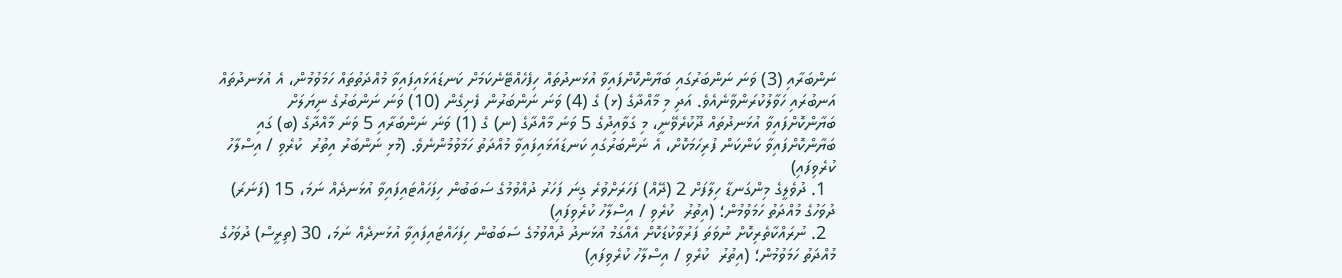ނަންބަރާއި (3) ވަނަ ނަންބަރުގައި ބަޔާންކޮށްފައިވާ އުޅަނދުތައް ހިފެހެއްޓޭނެކަމަށް ކަނޑައަޅައިފައިވާ މުއްދަތުތައް ހަމަވުމުން، އެ އުޅަނދުތައް އަނބުރައި ހަވާލުކުރަންވާނެއެވެ. އަދި މި މާއްދާގެ (ޅ) ގެ (4) ވަނަ ނަންބަރުން ފެށިގެން (10) ވަނަ ނަންބަރުގެ ނިޔަލަށް ބަޔާންކޮށްފައިވާ އުޅަނދުތައް ދޫކުރެވޭނީ، މި ގަވާއިދުގެ 5 ވަނަ މާއްދާގެ (ނ) ގެ (1) ވަނަ ނަންބަރާއި 5 ވަނަ މާއްދާގެ (ބ) ގައި ބަޔާންކޮށްފައިވާ ކަންކަން ފުރިހަމަކޮށް، އެ ނަންބަރުގައި ކަނޑައަޅައިފައިވާ މުއްދަތު ހަމަވުމުންނެވެ. (މުޅި ނަންބަރު އިތުރު  ކުރެވި / އިސްލާހު ކުރެވިފައި)
  1. ދުވެލީގެ މިންގަނޑާ ހިލާފަށް 2 (ދޭއް) ފަހަރަށްވުރެ ގިނަ ފަހަރު ދުއްވުމުގެ ސަބަބުން ހިފަހައްޓައިފައިވާ އުޅަނދެއް ނަމަ، 15 (ފަނަރަ) ދުވަހުގެ މުއްދަތު ހަމަވުމުން؛ (އިތުރު  ކުރެވި / އިސްލާހު ކުރެވިފައި)
  2. ނުރައްކާތެރިކޮށް ނުވަތަ ފަރުވާކުޑަކޮށް އެއްގަމު އުޅަނދު ދުއްވުމުގެ ސަބަބުން ހިފަހައްޓައިފައިވާ އުޅަނދެއް ނަމަ، 30 (ތިރީސް) ދުވަހުގެ މުއްދަތު ހަމަވުމުން؛ (އިތުރު  ކުރެވި / އިސްލާހު ކުރެވިފައި)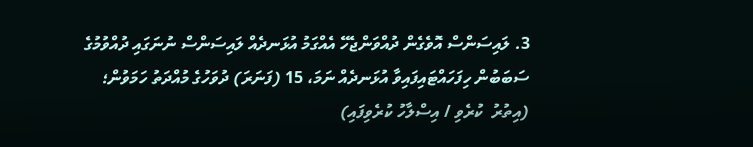3. ލައިސަންސް އޮވެގެން ދުއްވަންޖެހޭ އެއްގަމު އުޅަނދެއް ލައިސަންސް ނުނަގައި ދުއްވުމުގެ ސަބަބުން ހިފަހައްޓައިފައިވާ އުޅަނދެއް ނަމަ، 15 (ފަނަރަ) ދުވަހުގެ މުއްދަތު ހަމަވުން؛ (އިތުރު  ކުރެވި / އިސްލާހު ކުރެވިފައި)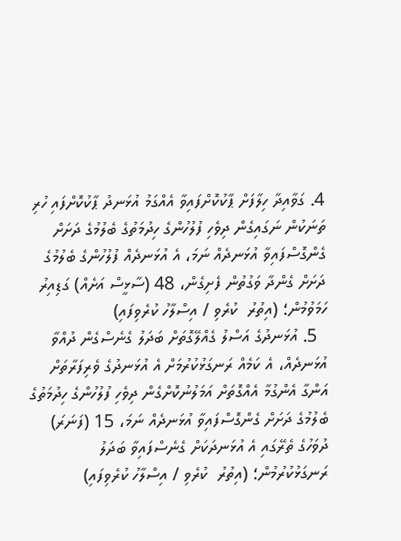4. ގަވާއިދާ ހިލާފަށް ޕާކުކޮށްފައިވާ އެއްގަމު އުޅަނދު ޕާކުކޮށްފައި ހުރި ތަނަކުން ނަގައިގެން ދިވެހި ފުލުހުންގެ ހިދުމަތުގެ ބެލުމުގެ ދަށަށް ގެންގޮސްފައިވާ އުޅަނދެއް ނަމަ، އެ އުޅަނދެއް ފުލުހުންގެ ބެލުމުގެ ދަށަށް ގެންދާ ވަގުތުން ފެށިގެން، 48 (ސާޅީސް އަށެއް) ގަޑިއިރު ހަމަވުމުން؛ (އިތުރު  ކުރެވި / އިސްލާހު ކުރެވިފައި)
  5. އުޅަނދުގެ އަސްލު ގެއްލޭގޮތަށް ބަދަލު ގެނެސްގެން ދުއްވާ އުޅަނދެއް، އެ ކަމެއް ރަނގަޅުކުރުމަށް އެ އުޅަނދުގެ ވެރިފަރާތަށް އަންގާ އެންގުމާ އެއްގޮތަށް އަމަލުނުކޮށްގެން ދިވެހި ފުލުހުންގެ ހިދުމަތުގެ ބެލުމުގެ ދަށަށް ގެންގޮސްފައިވާ އުޅަނދެއް ނަމަ، 15 (ފަނަރަ) ދުވަހުގެ ތެރޭގައި އެ އުޅަނދަކަށް ގެނެސްފައިވާ ބަދަލު ރަނގަޅުކުރުމުން؛ (އިތުރު  ކުރެވި / އިސްލާހު ކުރެވިފައި)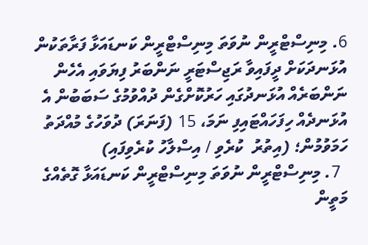6. މިނިސްޓްރީން ނުވަތަ މިނިސްޓްރީން ކަނޑައަޅާ ފަރާތަކުން އުޅަނދަކަށް ދީފައިވާ ރަޖިސްޓަރީ ނަންބަރު ފިޔަވައި އެހެން ނަންބަރެއް އުޅަނދުގައި ހަރުކޮށްގެން ދުއްވުމުގެ ސަބަބުން އެ އުޅަނދެއް ހިފަހައްޓައިފި ނަމަ، 15 (ފަނަރަ) ދުވަހުގެ މުއްދަތު ހަމަވުމުން؛ (އިތުރު  ކުރެވި / އިސްލާހު ކުރެވިފައި)
  7. މިނިސްޓްރީން ނުވަތަ މިނިސްޓްރީން ކަނޑައަޅާ ގޮތެއްގެ މަތީން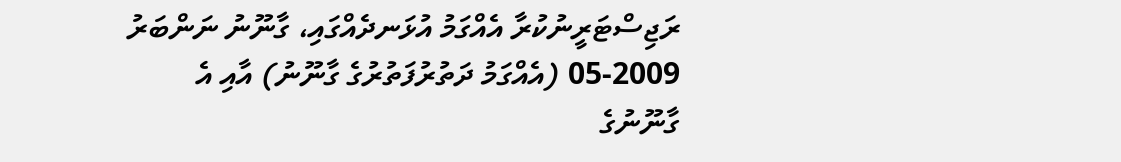ރަޖިސްޓަރީނުކުރާ އެއްގަމު އުޅަނދެއްގައި، ގާނޫނު ނަންބަރު 2009-05 (އެއްގަމު ދަތުރުފަތުރުގެ ގާނޫނު) އާއި އެ ގާނޫނުގެ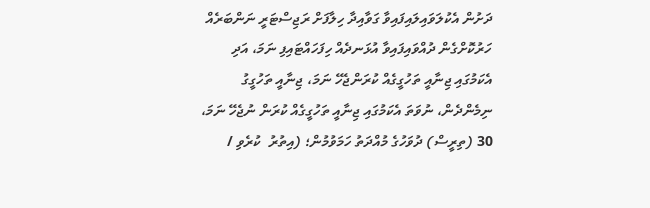ދަށުން އެކުލަވައިލައިފައިވާ ގަވާއިދާ ހިލާފަށް ރަޖިސްޓަރީ ނަންބަރެއް ހަރުކޮށްގެން ދުއްވައިފައިވާ އުޅަނދެއް ހިފަހައްޓައިފި ނަމަ، އަދި އެކަމުގައި ޖިނާއީ ތަހުގީގެއް ކުރަންޖެހޭ ނަމަ، ޖިނާއީ ތަހުގީގު ނިމެންދެން، ނުވަތަ އެކަމުގައި ޖިނާއީ ތަހުގީގެއް ކުރަން ނުޖެހޭ ނަމަ، 30 (ތިރީސް) ދުވަހުގެ މުއްދަތު ހަމަވުމުން؛ (އިތުރު  ކުރެވި /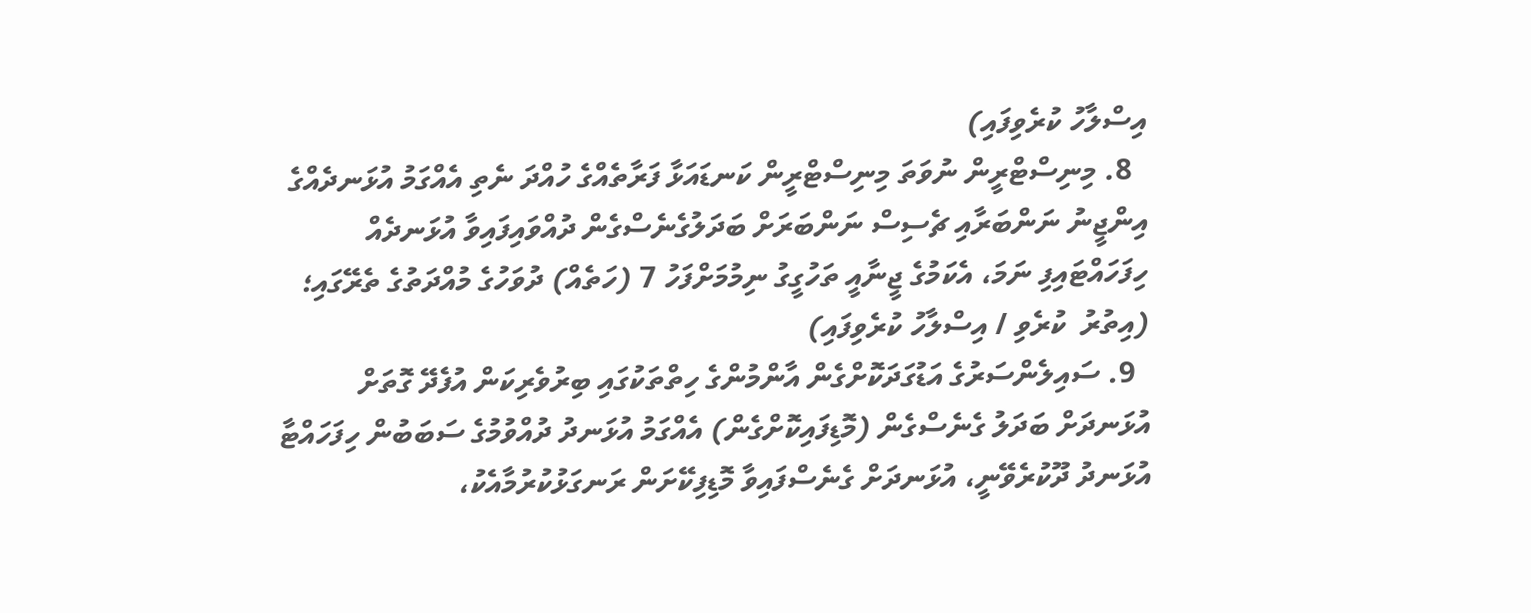އިސްލާހު ކުރެވިފައި)
  8. މިނިސްޓްރީން ނުވަތަ މިނިސްޓްރީން ކަނޑައަޅާ ފަރާތެއްގެ ހުއްދަ ނެތި އެއްގަމު އުޅަނދެއްގެ އިންޖީނު ނަންބަރާއި ޗެސިސް ނަންބަރަށް ބަދަލުގެނެސްގެން ދުއްވައިފައިވާ އުޅަނދެއް ހިފަހައްޓައިފި ނަމަ، އެކަމުގެ ޖީނާއީ ތަހުގީގު ނިމުމަށްފަހު 7 (ހަތެއް) ދުވަހުގެ މުއްދަތުގެ ތެރޭގައި؛ (އިތުރު  ކުރެވި / އިސްލާހު ކުރެވިފައި)
  9. ސައިލެންސަރުގެ އަޑުގަދަކޮށްގެން އާންމުންގެ ހިތްތަކުގައި ބިރުވެރިކަން އުފެދޭ ގޮތަށް އުޅަނދަށް ބަދަލު ގެނެސްގެން (މޮޑިފައިކޮށްގެން) އެއްގަމު އުޅަނދު ދުއްވުމުގެ ސަބަބުން ހިފަހައްޓާ އުޅަނދު ދޫކުރެވޭނީ، އުޅަނދަށް ގެނެސްފައިވާ މޮޑިފިކޭށަން ރަނގަޅުކުރުމާއެކު،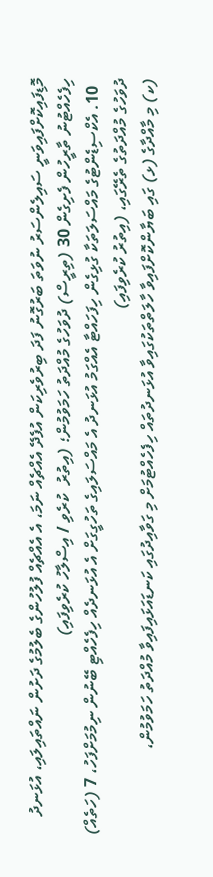މޮޑިފައިކޮށްފައިވަނީ ސައިލެންސަރު ނުވަތަ ބަރުގޮނު ފަދަ ބިރުވެރިކަން އުފެދޭ އެއްޗެއް ނަމަ، އެ އެއްޗެއް ފުލުހުންގެ ބެލުމުގެ ދަށުން ނައްތައިލައި، އުޅަނދު ހިފެހެއްޓުނު ތާރީހުން ފެށިގެން 30 (ތިރީސް) ދުވަހުގެ މުއްދަތު ހަމަވުމުން؛ (އިތުރު  ކުރެވި / އިސްލާހު ކުރެވިފައި)
  10. އެކްސިޑެންޓުގެ މައްސަލަތަކާ ގުޅިގެން ހިފަހައްޓާ އެއްގަމު އުޅަނދު އެ މައްސަލައިގެ ތަހުގީގަށް އެ އުޅަނދެއް ހިފެހެއްޓި ބޭނުން ނިމުމަށްފަހު، 7 (ހަތެއް) ދުވަހުގެ މުއްދަތުގެ ތެރޭގައި، (އިތުރު ކުރެވިފައި)
(ކ) މި މާއްދާގެ (ޅ) ގައި ބަޔާންކޮށްފައިވާ ހާލަތްތަކުގައިވާ އުޅަނދުތައް ހިފެހެއްޓުމަށް މި ގަވާއިދުގައި ކަނޑައަޅައިފައިވާ މުއްދަތު ހަމަވުމުން،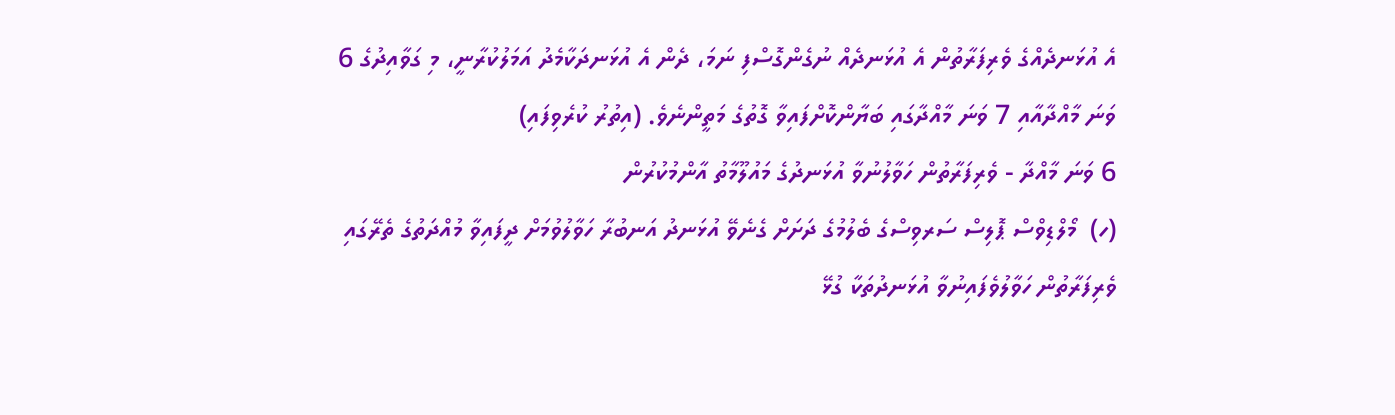އެ އުޅަނދެއްގެ ވެރިފަރާތުން އެ އުޅަނދެއް ނުގެންގޮސްފި ނަމަ، ދެން އެ އުޅަނދަކާމެދު އަމަލުކުރާނީ، މި ގަވާއިދުގެ 6 ވަނަ މާއްދާއާއި 7 ވަނަ މާއްދާގައި ބަޔާންކޮށްފައިވާ ގޮތުގެ މަތީންނެވެ. (އިތުރު ކުރެވިފައި)
6 ވަނަ މާއްދާ - ވެރިފަރާތުން ހަވާލުނުވާ އުޅަނދުގެ މައުލޫމާތު އާންމުކުރުން
(ހ)  މޯލްޑިވްސް ޕޮލިސް ސަރވިސްގެ ބެލުމުގެ ދަށަށް ގެނެވޭ އުޅަނދު އަނބުރާ ހަވާލުވުމަށް ދީފައިވާ މުއްދަތުގެ ތެރޭގައި ވެރިފަރާތުން ހަވާލުވެފައިނުވާ އުޅަނދުތަކާ ގުޅޭ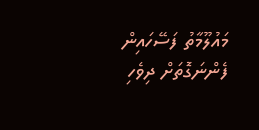މައުލޫމާތު ފަސޭހައިން ފެންނަގޮތަށް ދިވެހި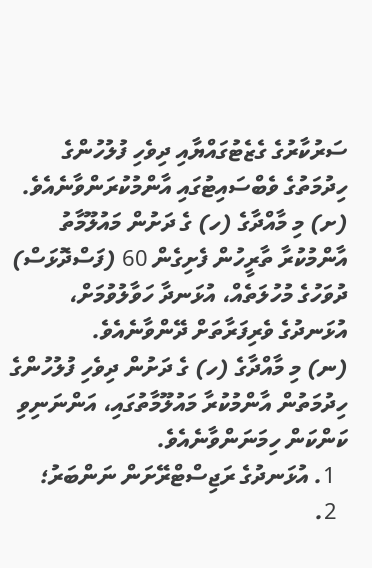ސަރުކާރުގެ ގެޒެޓުގައްޔާއި ދިވެހި ފުލުހުންގެ ހިދުމަތުގެ ވެބްސައިޓުގައި އާންމުކުރަންވާނެއެވެ.
(ށ) މި މާއްދާގެ (ހ) ގެ ދަށުން މައުލޫމާތު އާންމުކުރާ ތާރީހުން ފެށިގެން 60 (ފަސްދޮޅަސް) ދުވަހުގެ މުހުލަތެއް، އުޅަނދާ ހަވާލުވުމަށް، އުޅަނދުގެ ވެރިފަރާތަށް ދޭންވާނެއެވެ.
(ނ) މި މާއްދާގެ (ހ) ގެ ދަށުން ދިވެހި ފުލުހުންގެ ހިދުމަތުން އާންމުކުރާ މައުލޫމާތުގައި، އަންނަނިވި ކަންކަން ހިމަނަންވާނެއެވެ.
  1. އުޅަނދުގެ ރަޖިސްޓްރޭށަން ނަންބަރު؛
  2.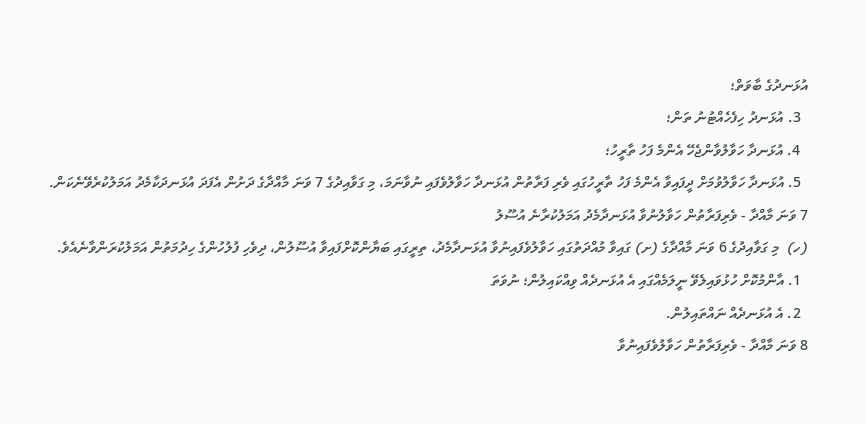އުޅަނދުގެ ބާވަތް؛
  3. އުޅަނދު ހިފެހެއްޓުނު ތަން؛
  4. އުޅަނދާ ހަވާލުވާންޖެހޭ އެންމެ ފަހު ތާރީހު؛
  5. އުޅަނދާ ހަވާލުވުމަށް ދީފައިވާ އެންމެ ފަހު ތާރީހުގައި ވެރި ފަރާތުން އުޅަނދާ ހަވާލުވެފައި ނުވާނަމަ، މި ގަވާއިދުގެ 7 ވަނަ މާއްދާގެ ދަށުން އެފަދަ އުޅަނދަކާމެދު އަމަލުކުރެވޭނެކަން.
7 ވަނަ މާއްދާ - ވެރިފަރާތުން ހަވާލުނުވާ އުޅަނދާމެދު އަމަލުކުރާނެ އުސޫލު
(ހ)  މި ގަވާއިދުގެ 6 ވަނަ މާއްދާގެ (ށ) ގައިވާ މުއްދަތުގައި ހަވާލުވެފައިނުވާ އުޅަނދާމެދު، ތިރީގައި ބަޔާންކޮށްފައިވާ އުސޫލުން، ދިވެހި ފުލުހުންގެ ހިދުމަތުން އަމަލުކުރަންވާނެއެވެ.
  1. އާންމުކޮށް ހުޅުވައިލެވޭ ނީލަމެއްގައި އެ އުޅަނދެއް ވިއްކައިލުން؛ ނުވަތަ
  2. އެ އުޅަނދެއް ނައްތައިލުން.
8 ވަނަ މާއްދާ - ވެރިފަރާތުން ހަވާލުވެފައިނުވާ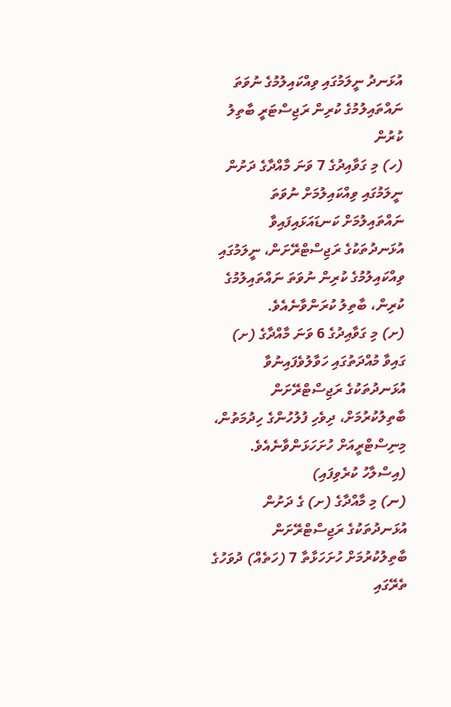އުޅަނދު ނީލަމުގައި ވިއްކައިލުމުގެ ނުވަތަ ނައްތައިލުމުގެ ކުރިން ރަޖިސްޓަރީ ބާތިލު ކުރުން
(ހ) މި ގަވާއިދުގެ 7 ވަނަ މާއްދާގެ ދަށުން ނީލަމުގައި ވިއްކައިލުމަށް ނުވަތަ ނައްތައިލުމަށް ކަނޑައަޅައިފައިވާ އުޅަނދުތަކުގެ ރަޖިސްޓްރޭށަން، ނީލަމުގައި ވިއްކައިލުމުގެ ކުރިން ނުވަތަ ނައްތައިލުމުގެ ކުރިން، ބާތިލު ކުރަންވާނެއެވެ.
(ށ) މި ގަވާއިދުގެ 6 ވަނަ މާއްދާގެ (ށ) ގައިވާ މުއްދަތުގައި ހަވާލުވެފައިނުވާ އުޅަނދުތަކުގެ ރަޖިސްޓްރޭށަން ބާތިލުކުރުމަށް، ދިވެހި ފުލުހުންގެ ހިދުމަތުން، މިނިސްޓްރީއަށް ހުށަހަޅަންވާނެއެވެ. (އިސްލާހު ކުރެވިފައި)
(ނ) މި މާއްދާގެ (ށ) ގެ ދަށުން އުޅަނދުތަކުގެ ރަޖިސްޓްރޭށަން ބާތިލުކުރުމަށް ހުށަހަޅާތާ 7 (ހަތެއް) ދުވަހުގެ ތެރޭގައި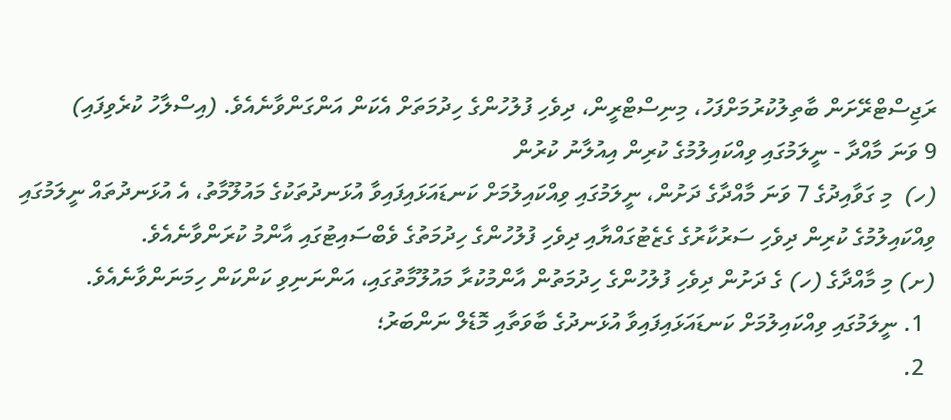ރަޖިސްޓްރޭށަން ބާތިލުކުރުމަށްފަހު، މިނިސްޓްރީން، ދިވެހި ފުލުހުންގެ ހިދުމަތަށް އެކަން އަންގަންވާނެއެވެ. (އިސްލާހު ކުރެވިފައި)
9 ވަނަ މާއްދާ - ނީލަމުގައި ވިއްކައިލުމުގެ ކުރިން އިއުލާނު ކުރުން
(ހ)  މި ގަވާއިދުގެ 7 ވަނަ މާއްދާގެ ދަށުން، ނީލަމުގައި ވިއްކައިލުމަށް ކަނޑައަޅައިފައިވާ އުޅަނދުތަކުގެ މައުލޫމާތު، އެ އުޅަނދުތައް ނީލަމުގައި ވިއްކައިލުމުގެ ކުރިން ދިވެހި ސަރުކާރުގެ ގެޒެޓުގައްޔާއި ދިވެހި ފުލުހުންގެ ހިދުމަތުގެ ވެބްސައިޓުގައި އާންމު ކުރަންވާނެއެވެ.
(ށ) މި މާއްދާގެ (ހ) ގެ ދަށުން ދިވެހި ފުލުހުންގެ ހިދުމަތުން އާންމުކުރާ މައުލޫމާތުގައި، އަންނަނިވި ކަންކަން ހިމަނަންވާނެއެވެ.
  1. ނީލަމުގައި ވިއްކައިލުމަށް ކަނޑައަޅައިފައިވާ އުޅަނދުގެ ބާވަތާއި މޮޑެލް ނަންބަރު؛
  2.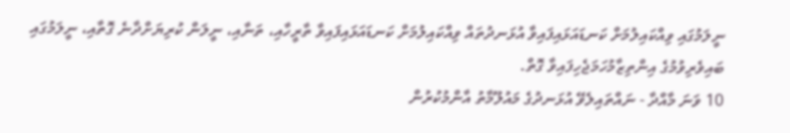ނީލަމުގައި ވިއްކައިލުމަށް ކަނޑައަޅައިފައިވާ އުޅަނދުތައް ވިއްކައިލުމަށް ކަނޑައަޅައިފައިވާ ތާރީހާއި، ތަނާއި، ނީލަން ކުރިޔަށްދާނެ ގޮތާއި، ނީލަމުގައި ބައިވެރިވުމުގެ އިންތިޒާމުހަމަޖެހިފައިވާ ގޮތް.
10 ވަނަ މާއްދާ - ނައްތައިލެވޭ އުޅަނދުގެ މައުލޫމާތު އާންމުކުރުން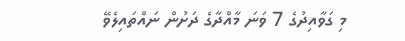މި ގަވާއިދުގެ 7 ވަނަ މާއްދާގެ ދަށުން ނައްތައިލެވޭ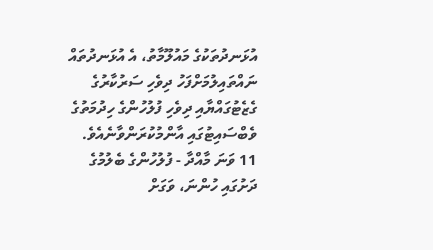އުޅަނދުތަކުގެ މައުލޫމާތު، އެ އުޅަނދުތައް ނައްތައިލުމަށްފަހު ދިވެހި ސަރުކާރުގެ ގެޒެޓުގައްޔާއި ދިވެހި ފުލުހުންގެ ހިދުމަތުގެ ވެބްސައިޓުގައި އާންމުކުރަންވާނެއެވެ.
11 ވަނަ މާއްދާ - ފުލުހުންގެ ބެލުމުގެ ދަށުގައި ހުންނަ، ވަގަށް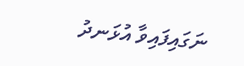ނަގައިފައިވާ އުޅަނދު